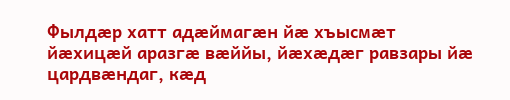Фылдæр хатт адæймагæн йæ хъысмæт йæхицæй аразгæ вæййы, йæхæдæг равзары йæ цардвæндаг, кæд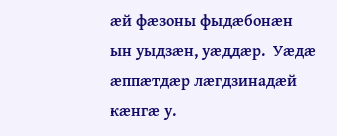æй фæзоны фыдæбонæн ын уыдзæн, уæддæр.  Уæдæ æппæтдæр лæгдзинадæй кæнгæ у.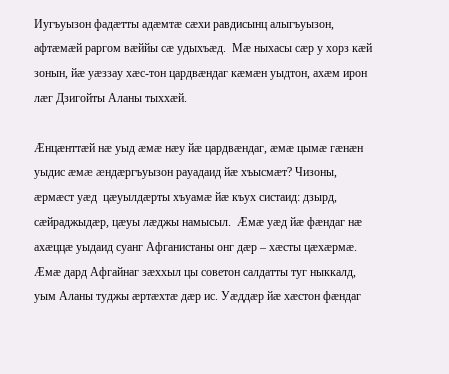Иугъуызон фадæтты адæмтæ сæхи равдисынц алыгъуызон, афтæмæй раргом вæййы сæ удыхъæд.  Мæ ныхасы сæр у хорз кæй зонын, йæ уæззау хæс-тон цардвæндаг кæмæн уыдтон, ахæм ирон лæг Дзигойты Аланы тыххæй.

Ӕнцæнттæй нæ уыд æмæ нæу йæ цардвæндаг, æмæ цымæ гæнæн уыдис æмæ æндæргъуызон рауадаид йæ хъысмæт? Чизоны, æрмæст уæд  цæуылдæрты хъуамæ йæ къух систаид: дзырд, сæйраджыдæр, цæуы лæджы намысыл.  Ӕмæ уæд йæ фæндаг нæ ахæццæ уыдаид суанг Афганистаны онг дæр – хæсты цæхæрмæ. Ӕмæ дард Афгайнаг зæххыл цы советон салдатты туг ныккалд, уым Аланы туджы æртæхтæ дæр ис. Уæддæр йæ хæстон фæндаг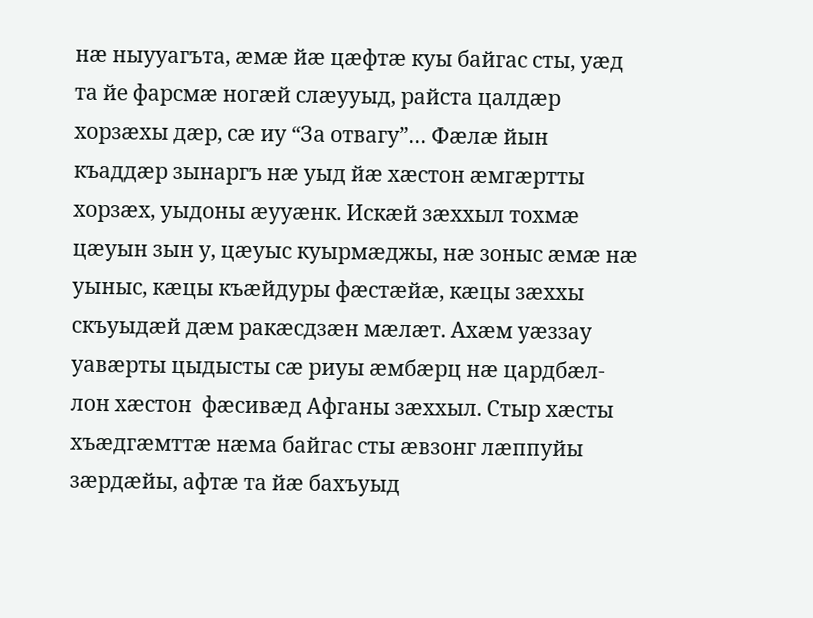нæ ныууагъта, æмæ йæ цæфтæ куы байгас сты, уæд та йе фарсмæ ногæй слæууыд, райста цалдæр хорзæхы дæр, сæ иу “За отвагу”… Фæлæ йын къаддæр зынаргъ нæ уыд йæ хæстон æмгæртты хорзæх, уыдоны æууæнк. Искæй зæххыл тохмæ цæуын зын у, цæуыс куырмæджы, нæ зоныс æмæ нæ уыныс, кæцы къæйдуры фæстæйæ, кæцы зæххы скъуыдæй дæм ракæсдзæн мæлæт. Ахæм уæззау уавæрты цыдысты сæ риуы æмбæрц нæ цардбæл-лон хæстон  фæсивæд Афганы зæххыл. Стыр хæсты хъæдгæмттæ нæма байгас сты æвзонг лæппуйы зæрдæйы, афтæ та йæ бахъуыд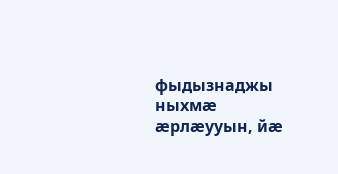фыдызнаджы ныхмæ æрлæууын, йæ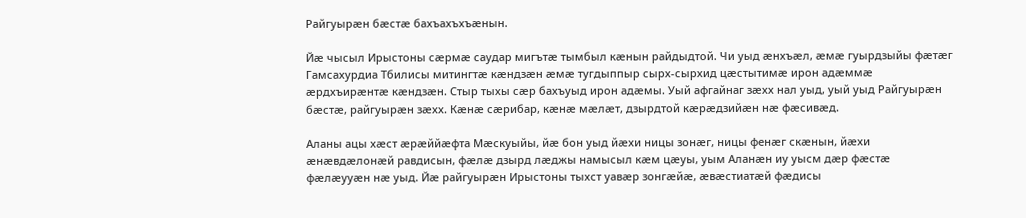Райгуырæн бæстæ бахъахъхъæнын.

Йæ чысыл Ирыстоны сæрмæ саудар мигътæ тымбыл кæнын райдыдтой. Чи уыд æнхъæл, æмæ гуырдзыйы фæтæг Гамсахурдиа Тбилисы митингтæ кæндзæн æмæ тугдыппыр сырх-сырхид цæстытимæ ирон адæммæ æрдхъирæнтæ кæндзæн. Стыр тыхы сæр бахъуыд ирон адæмы. Уый афгайнаг зæхх нал уыд, уый уыд Райгуырæн бæстæ, райгуырæн зæхх. Кæнæ сæрибар, кæнæ мæлæт, дзырдтой кæрæдзийæн нæ фæсивæд.

Аланы ацы хæст æрæййæфта Мæскуыйы, йæ бон уыд йæхи ницы зонæг, ницы фенæг скæнын, йæхи æнæвдæлонæй равдисын, фæлæ дзырд лæджы намысыл кæм цæуы, уым Аланæн иу уысм дæр фæстæ фæлæууæн нæ уыд. Йæ райгуырæн Ирыстоны тыхст уавæр зонгæйæ, æвæстиатæй фæдисы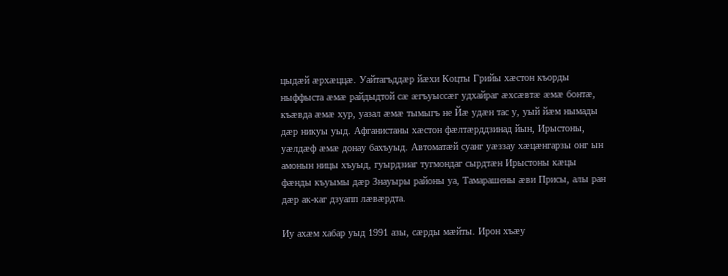цыдæй æрхæццæ. Уайтагъддæр йæхи Коцты Грийы хæстон къорды ныффыста æмæ райдыдтой сæ æгъуыссæг удхайраг æхсæвтæ æмæ бонтæ, къæвда æмæ хур, уазал æмæ тымыгъ не Йæ удæн тас у, уый йæм нымады дæр никуы уыд. Афганистаны хæстон фæлтæрддзинад йын, Ирыстоны, уæлдæф æмæ донау бахъуыд. Автоматæй суанг уæззау хæцæнгарзы онг ын амонын ницы хъуыд, гуырдзиаг тугмондаг сырдтæн Ирыстоны кæцы фæнды къуымы дæр Знауыры районы уа, Тамарашены æви Присы, алы ран дæр ак-каг дзуапп лæвæрдта.

Иу ахæм хабар уыд 1991 азы, сæрды мæйты. Ирон хъæу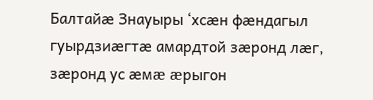Балтайæ Знауыры ‘хсæн фæндагыл гуырдзиæгтæ амардтой зæронд лæг, зæронд ус æмæ æрыгон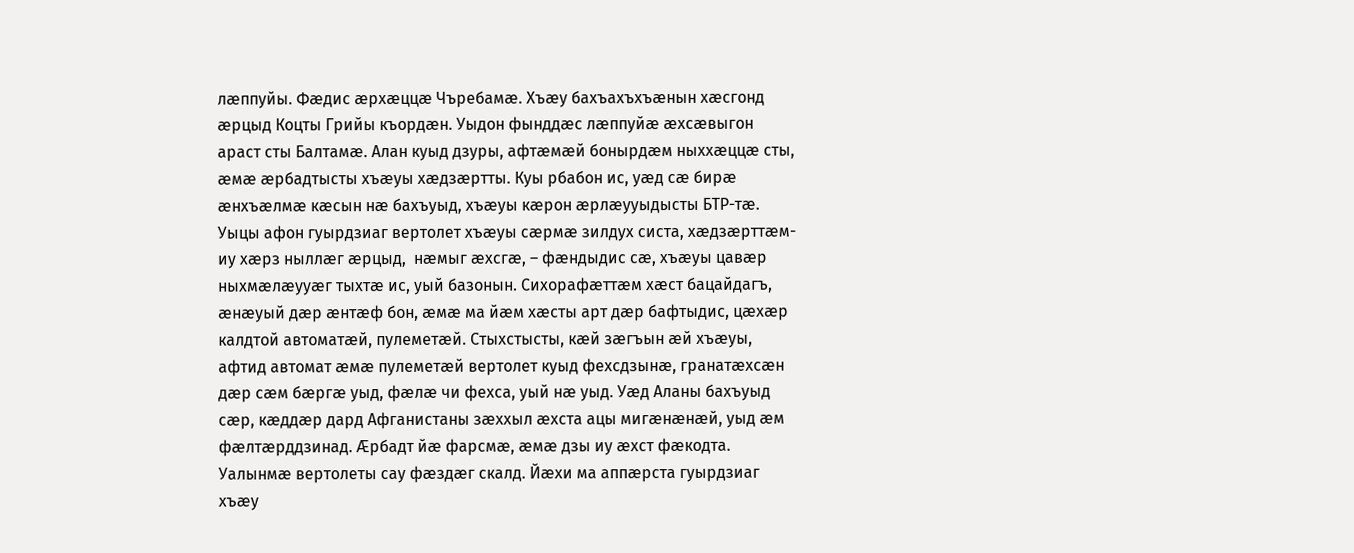лæппуйы. Фæдис æрхæццæ Чъребамæ. Хъæу бахъахъхъæнын хæсгонд æрцыд Коцты Грийы къордæн. Уыдон фынддæс лæппуйæ æхсæвыгон араст сты Балтамæ. Алан куыд дзуры, афтæмæй бонырдæм ныххæццæ сты, æмæ æрбадтысты хъæуы хæдзæртты. Куы рбабон ис, уæд сæ бирæ æнхъæлмæ кæсын нæ бахъуыд, хъæуы кæрон æрлæууыдысты БТР-тæ. Уыцы афон гуырдзиаг вертолет хъæуы сæрмæ зилдух систа, хæдзæрттæм-иу хæрз ныллæг æрцыд,  нæмыг æхсгæ, – фæндыдис сæ, хъæуы цавæр ныхмæлæууæг тыхтæ ис, уый базонын. Сихорафæттæм хæст бацайдагъ, æнæуый дæр æнтæф бон, æмæ ма йæм хæсты арт дæр бафтыдис, цæхæр калдтой автоматæй, пулеметæй. Стыхстысты, кæй зæгъын æй хъæуы, афтид автомат æмæ пулеметæй вертолет куыд фехсдзынæ, гранатæхсæн дæр сæм бæргæ уыд, фæлæ чи фехса, уый нæ уыд. Уæд Аланы бахъуыд сæр, кæддæр дард Афганистаны зæххыл æхста ацы мигæнæнæй, уыд æм фæлтæрддзинад. Ӕрбадт йæ фарсмæ, æмæ дзы иу æхст фæкодта. Уалынмæ вертолеты сау фæздæг скалд. Йæхи ма аппæрста гуырдзиаг хъæу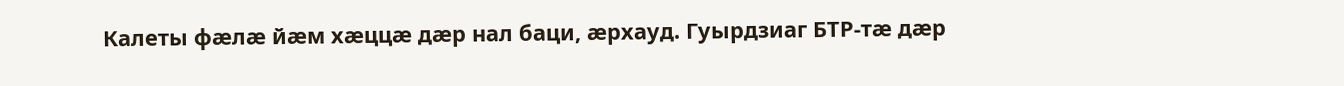Калеты фæлæ йæм хæццæ дæр нал баци, æрхауд. Гуырдзиаг БТР-тæ дæр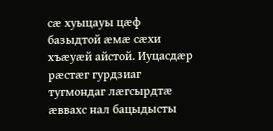сæ хуыцауы цæф базыдтой æмæ сæхи хъæуæй айстой. Иуцасдæр рæстæг гурдзиаг тугмондаг лæгсырдтæ  æввахс нал бацыдысты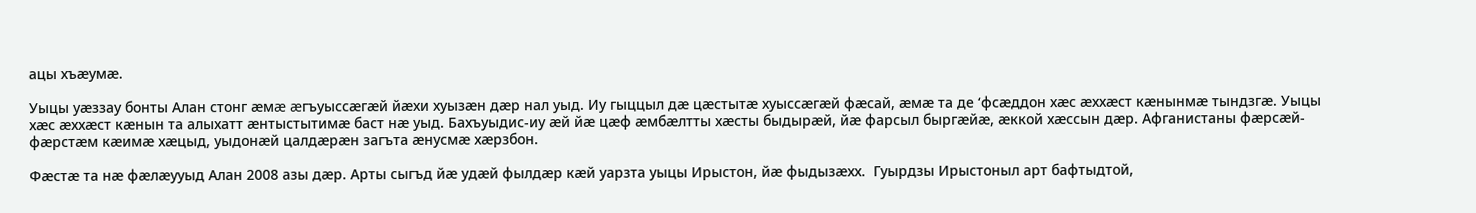ацы хъæумæ.

Уыцы уæззау бонты Алан стонг æмæ æгъуыссæгæй йæхи хуызæн дæр нал уыд. Иу гыццыл дæ цæстытæ хуыссæгæй фæсай, æмæ та де ‘фсæддон хæс æххæст кæнынмæ тындзгæ. Уыцы хæс æххæст кæнын та алыхатт æнтыстытимæ баст нæ уыд. Бахъуыдис-иу æй йæ цæф æмбæлтты хæсты быдырæй, йæ фарсыл быргæйæ, æккой хæссын дæр. Афганистаны фæрсæй-фæрстæм кæимæ хæцыд, уыдонæй цалдæрæн загъта æнусмæ хæрзбон.

Фæстæ та нæ фæлæууыд Алан 2008 азы дæр. Арты сыгъд йæ удæй фылдæр кæй уарзта уыцы Ирыстон, йæ фыдызæхх.  Гуырдзы Ирыстоныл арт бафтыдтой,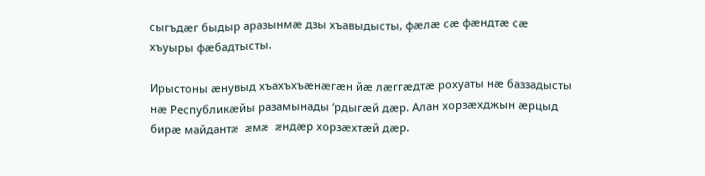сыгъдæг быдыр аразынмæ дзы хъавыдысты, фæлæ сæ фæндтæ сæ хъуыры фæбадтысты.

Ирыстоны æнувыд хъахъхъæнæгæн йæ лæггæдтæ рохуаты нæ баззадысты нæ Республикæйы разамынады ‘рдыгæй дæр. Алан хорзæхджын æрцыд бирæ майдантæ æмæ æндæр хорзæхтæй дæр.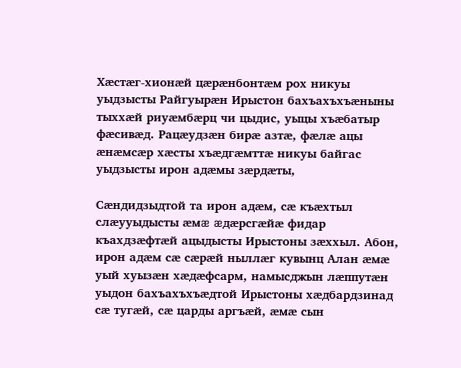Хæстæг-хионæй цæрæнбонтæм рох никуы уыдзысты Райгуырæн Ирыстон бахъахъхъæныны тыххæй риуæмбæрц чи цыдис, уыцы хъæбатыр фæсивæд. Рацæудзæн бирæ азтæ, фæлæ ацы æнæмсæр хæсты хъæдгæмттæ никуы байгас уыдзысты ирон адæмы зæрдæты,

Сæндидзыдтой та ирон адæм, сæ къæхтыл слæууыдысты æмæ æдæрсгæйæ фидар къахдзæфтæй ацыдысты Ирыстоны зæххыл. Абон, ирон адæм сæ сæрæй ныллæг кувынц Алан æмæ уый хуызæн хæдæфсарм, намысджын лæппутæн уыдон бахъахъхъæдтой Ирыстоны хæдбардзинад сæ тугæй, сæ царды аргъæй, æмæ сын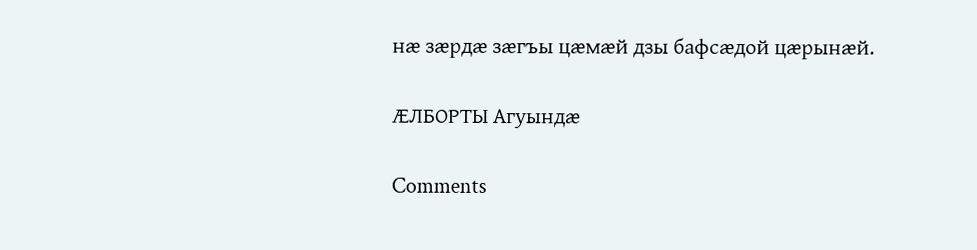нæ зæрдæ зæгъы цæмæй дзы бафсæдой цæрынæй.

ÆЛБОРТЫ Агуындæ

Comments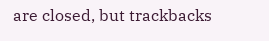are closed, but trackbacks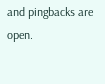and pingbacks are open.